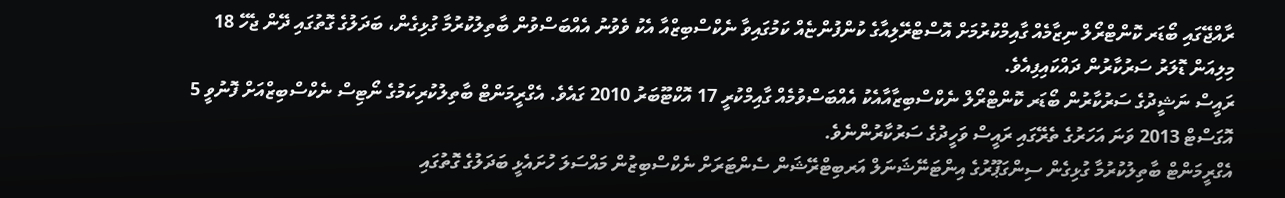ރާއްޖޭގައި ބޯޑަރ ކޮންޓްރޯލް ނިޒާމެއް ގާއިމްކުރުމަށް އޮސްޓްރޭލިއާގެ ކުންފުންޏެއް ކަމުގައިވާ ނެކްސްބިޒްއާ އެކު ވެވުނު އެއްބަސްވުން ބާތިލުކުރުމާ ގުޅިގެން، ބަދަލުގެ ގޮތުގައި ދޭން ޖެހޭ 18 މިލިއަން ޑޮލަރު ސަރުކާރުން ދައްކައިފިއެވެ.
ރައީސް ނަޝީދުގެ ސަރުކާރުން ބޯޑަރ ކޮންޓްރޯލް ނެކްސްބިޒާއާއެކު އެއްބަސްވުމެއް ގާއިމްކުރީ 17 އޮކްޓޫބަރު 2010 ގައެވެ. އެގްރީމަންޓް ބާތިލުކުރިކަމުގެ ނޯޓިސް ނެކްސްބިޒްއަށް ފޮނުވީ 5 އޮގަސްޓް 2013 ވަނަ އަހަރުގެ ތެރޭގައި ރައީސް ވަހީދުގެ ސަރުކާރުންނެވެ.
އެގްރީމަންޓް ބާތިލުކުރުމާ ގުޅިގެން ސިންގަޕޫރުގެ އިންޓަނޭޝަނަލް އަރބިޓްރޭޝަން ސެންޓަރަށް ނެކްސްބިޒުން މައްސަލަ ހުށައެޅީ ބަދަލުގެ ގޮތުގައި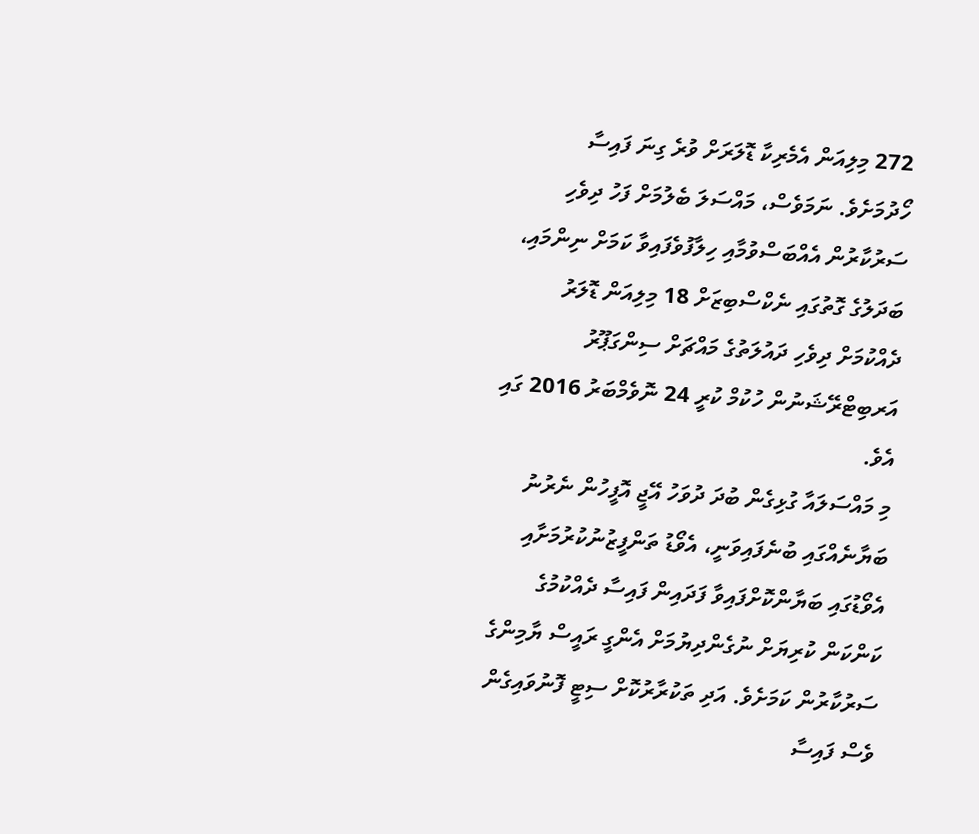272 މިލިއަން އެމެރިކާ ޑޮލަރަށް ވުރެ ގިނަ ފައިސާ ހޯދުމަށެވެ. ނަމަވެސް، މައްސަލަ ބެލުމަށް ފަހު ދިވެހި ސަރުކާރުން އެއްބަސްވުމާއި ހިލާފުވެފައިވާ ކަމަށް ނިންމައި، ބަދަލުގެ ގޮތުގައި ނެކްސްބިޒަށް 18 މިލިއަން ޑޮލަރު ދެއްކުމަށް ދިވެހި ދައުލަތުގެ މައްޗަށް ސިންގަޕޫރު އަރބިޓްރޭޝަނުން ހުކުމް ކުރީ 24 ނޮވެމްބަރު 2016 ގައި އެވެ.
މި މައްސަލައާ ގުޅިގެން ބުދަ ދުވަހު އޭޖީ އޮފީހުން ނެރުނު ބަޔާނެއްގައި ބުނެފައިވަނީ، އެވޯޑު ތަންފީޒުނުކުރުމަށާއި އެވޯޑުގައި ބަޔާންކޮށްފައިވާ ފަދައިން ފައިސާ ދެއްކުމުގެ ކަންކަން ކުރިޔަށް ނުގެންދިޔުމަށް އެންގީ ރައީސް ޔާމިންގެ ސަރުކާރުން ކަމަށެވެ. އަދި ތަކުރާރުކޮށް ސިޓީ ފޮނުވައިގެން ވެސް ފައިސާ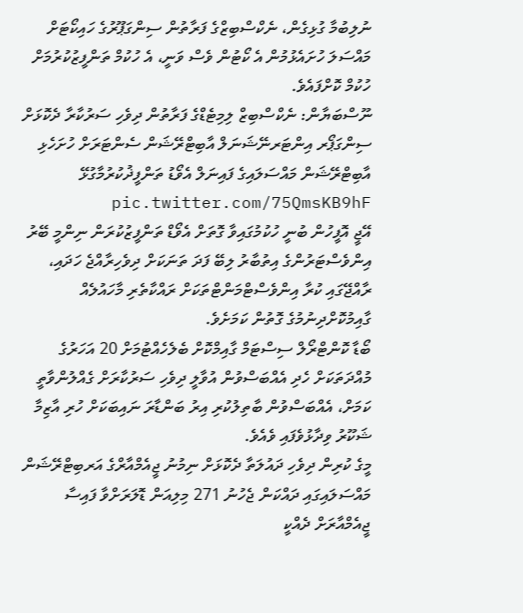ނުލިބުމާ ގުޅިގެން، ނެކްސްބިޒްގެ ފަރާތުން ސިންގަޕޫރުގެ ހައިކޯޓަށް މައްސަލަ ހުށައެޅުމުން އެ ކޯޓުން ވެސް ވަނީ، އެ ހުކުމް ތަންފީޒުކުރުމަށް ހުކުމް ކޮށްފައެވެ.
ނޫސްބަޔާން: ނެކްސްބިޒް ލިމިޓެޑްގެ ފަރާތުން ދިވެހި ސަރުކާރާ ދެކޮޅަށް ސިންގަޕޯރ އިންޓަރނޭޝަނަލް އާބިޓްރޭޝަން ސެންޓަރަށް ހުށަހެޅި އާބިޓްރޭޝަން މައްސަލައިގެ ފައިނަލް އެވޯޑު ތަންފީޛުކުރުމާގުޅޭ pic.twitter.com/75QmsKB9hF
އޭޖީ އޮފީހުން ބުނީ ހުކުމުގައިވާ ގޮތަށް އެވޯޑް ތަންފީޒުކުރަން ނިންމީ ބޭރު އިންވެސްޓަރުންގެ އިތުބާރު ލިބޭ ފަދަ ތަނަކަށް ދިވެހިރާއްޖެ ހަދައި، ރާއްޖޭގައި ކުރާ އިންވެސްޓްމަންޓްތަކަށް ރައްކާތެރި މާހައުލެއް ގާއިމުކޮށްދިނުމުގެ ގޮތުން ކަމަށެވެ.
ބޯޑާ ކޮންޓްރޯލް ސިސްޓަމް ގާއިމްކޮށް ބެލެހެއްޓުމަށް 20 އަހަރުގެ މުއްދަތަކަށް ހެދި އެއްބަސްވުން އުވާލީ ދިވެހި ސަރުކާރަށް ގެއްލުންވާތީ ކަމަށް، އެއްބަސްވުން ބާތިލުކުރި އިރު ބަންޑާރަ ނައިބަކަށް ހުރި އާޒިމާ ޝަކޫރު ވިދާޅުވެފައި ވެއެވެ.
މީގެ ކުރިން ދިވެހި ދައުލަތާ ދެކޮޅަށް ނިމުނު ޖީއެމްއާރްގެ އަރބިޓްރޭޝަން މައްސަލައިގައި ދައްކަން ޖެހުނު 271 މިލިއަން ޑޮލަރަށްވާ ފައިސާ ޖީއެމްއާރަށް ދެއްކީ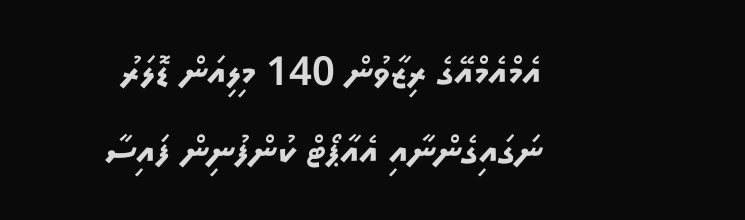އެމްއެމްއޭގެ ރިޒާވުން 140 މިލިއަން ޑޮލަރު ނަގައިގެންނާއި އެއާޕޯޓް ކުންފުނިން ފައިސާ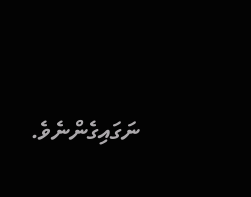ނަގައިގެންނެވެ.